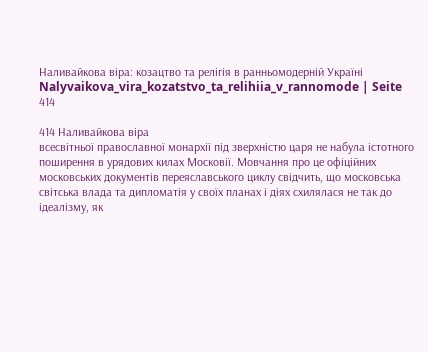Наливайкова віра: козацтво та релігія в ранньомодерній Україні Nalyvaikova_vira_kozatstvo_ta_relihiia_v_rannomode | Seite 414

414 Наливайкова віра
всесвітньої православної монархії під зверхністю царя не набула істотного поширення в урядових килах Московії. Мовчання про це офіційних московських документів переяславського циклу свідчить, що московська світська влада та дипломатія у своїх планах і діях схилялася не так до ідеалізму, як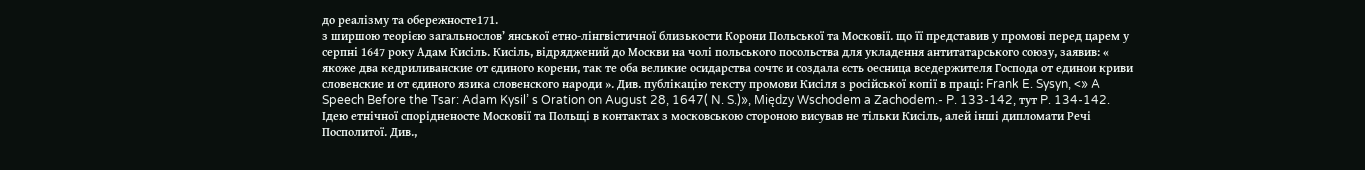до реалізму та обережносте171.
з ширшою теорією загальнослов’ янської етно-лінгвістичної близькости Корони Польської та Московії. що її представив у промові перед царем у серпні 1647 року Адам Кисіль. Кисіль, відряджений до Москви на чолі польського посольства для укладення антитатарського союзу, заявив: « якоже два кедриливанские от єдиного корени, так те оба великие осидарства сочтє и создала єсть оесница вседержителя Господа от единои криви словенские и от єдиного язика словенского народи ». Див. публікацію тексту промови Кисіля з російської копії в праці: Frank E. Sysyn, <» A Speech Before the Tsar: Adam Kysil’ s Oration on August 28, 1647( N. S.)», Między Wschodem a Zachodem.- P. 133-142, тут P. 134-142. Ідею етнічної спорідненосте Московії та Польщі в контактах з московською стороною висував не тільки Кисіль, алей інші дипломати Речі Посполитої. Див.,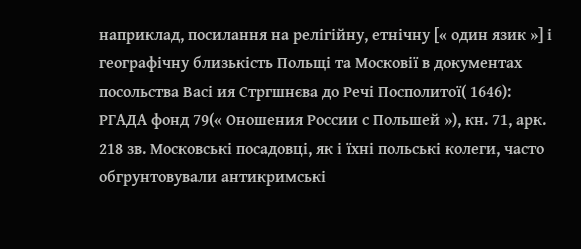наприклад, посилання на релігійну, етнічну [« один язик »] і географічну близькість Польщі та Московії в документах посольства Васі ия Стргшнєва до Речі Посполитої( 1646): РГАДА фонд 79(« Оношения России с Польшей »), кн. 71, арк. 218 зв. Московські посадовці, як і їхні польські колеги, часто обгрунтовували антикримські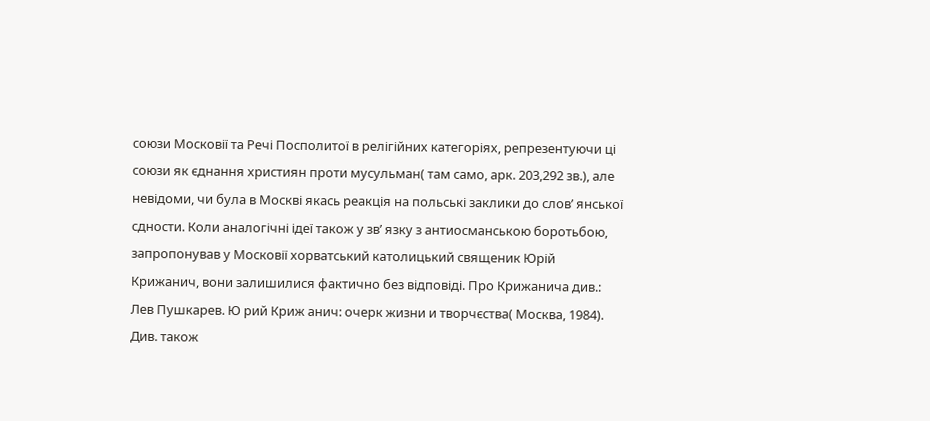союзи Московії та Речі Посполитої в релігійних категоріях, репрезентуючи ці союзи як єднання християн проти мусульман( там само, арк. 203,292 зв.), але невідоми, чи була в Москві якась реакція на польські заклики до слов’ янської сдности. Коли аналогічні ідеї також у зв’ язку з антиосманською боротьбою, запропонував у Московії хорватський католицький священик Юрій Крижанич, вони залишилися фактично без відповіді. Про Крижанича див.: Лев Пушкарев. Ю рий Криж анич: очерк жизни и творчєства( Москва, 1984). Див. також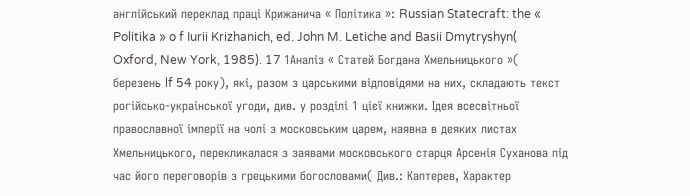англійський переклад праці Крижанича « Політика »: Russian Statecraft: the « Politika » o f Iurii Krizhanich, ed. John M. Letiche and Basii Dmytryshyn( Oxford, New York, 1985). 17 1Аналіз « Статей Богдана Хмельницького »( березень lf 54 року), які, разом з царськими відповідями на них, складають текст рогійсько-украінської угоди, див. у розділі 1 цієї книжки. Ідея всесвітньої православної імперії на чолі з московським царем, наявна в деяких листах Хмельницького, перекликалася з заявами московського старця Арсенія Суханова під час його переговорів з грецькими богословами( Див.: Каптерев, Характер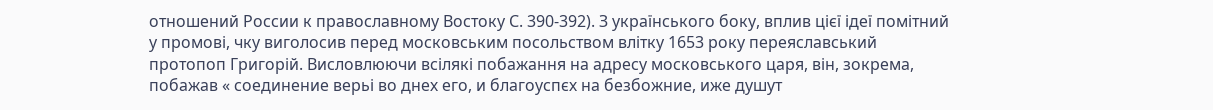отношений России к православному Востоку С. 390-392). З українського боку, вплив цієї ідеї помітний у промові, чку виголосив перед московським посольством влітку 1653 року переяславський протопоп Григорій. Висловлюючи всілякі побажання на адресу московського царя, він, зокрема, побажав « соединение верьі во днех его, и благоуспєх на безбожние, иже душут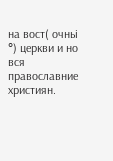на вост( очньі °) церкви и но вся православние християн.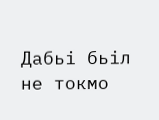Дабьі бьіл не токмо